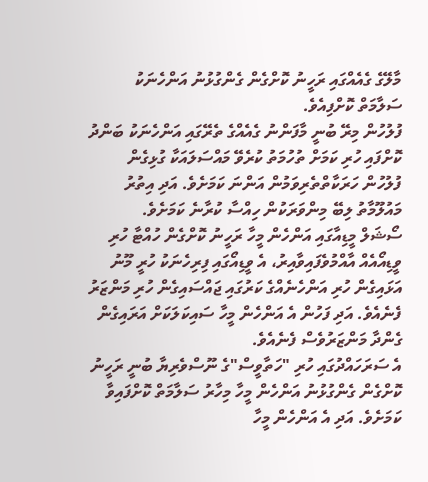މާލޭގެ ގެއެއްގައި ރަހީނު ކޮށްގެން ގެންގުޅުނު އަންހެނަކު ސަލާމަތް ކޮށްފިއެވެ.
ފުލުހުން މިރޭ ބުނީ މާފަންނު ގެއެއްގެ ތެރޭގައި އަންހެނަކު ބަންދު ކޮށްފައި ހުރި ކަމަށް ތުހުމަތު ކުރެވޭ މައްސަލައަކާ ގުޅިގެން ފުލުހުން ހަރަކާތްތެރިވަމުން އަންނަ ކަމަށެވެ. އަދި އިތުރު މައުލޫމާތު ލިބޭ މިންވަރަކުން ހިއްސާ ކުރާނެ ކަމަށެވެ.
ސޯޝަލް މީޑިއާގައި އަންހެން މީހާ ރަހީނު ކޮށްގެން ހުއްޓާ ހުރި ވީޑިއޯއެއް އާއްމުވެފައިވާއިރު، އެ ވީޑިއޯގައި ފިރިހެނަކު ހުރީ މޫނު އަޅައިގެން ހުރި އަންހެނެއްގެ ކަރުގައި ޖައްސައިގެން ހުރި މަންޒަރު ފެނެއެވެ. އަދި ފަހުން އެ އަންހެން މީހާ ސައިކަލަކަށް އަރައިގެން ގެންދާ މަންޒަރުވެސް ފެނެއެވެ.
އެ ސަރަހައްދުގައި ހުރި "ހަތާވީސް"ގެ ނޫސްވެރިޔާ ބުނީ ރަހީނު ކޮށްގެން ގެންގުޅުނު އަންހެން މީހާ މިހާރު ސަލާމަތް ކޮށްފައިވާ ކަމަށެވެ. އަދި އެ އަންހެން މީހާ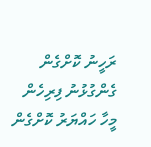ރަހީނު ކޮށްގެން ގެންގުޅުނު ފިރިހެން މީހާ ހައްޔަރު ކޮށްގެން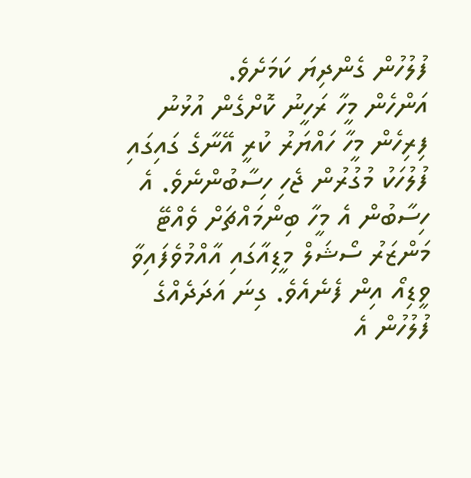ފުލުހުން ގެންދިޔަ ކަމަށެވެ.
އަންހެން މީހާ ރަހީނު ކޮށްގެން އުޅުނު ފިރިހެން މީހާ ހައްޔަރު ކުރީ އޭނާގެ ގައިގައި ފުލުހަކު މުގުރުން ޖެހި ހިސާބުންނެވެ. އެ ހިސާބުން އެ މީހާ ބިންމައްޗަށް ވެއްޓޭ މަންޒަރު ސޯޝަލް މީޑިއާގައި އާއްމުވެފައިވާ ވީޑިއޯ އިން ފެނެއެވެ. ގިނަ އަދަދެއްގެ ފުލުހުން އެ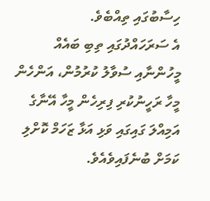ހިސާބުގައި ތިއްބެވެ.
އެ ސަރަހައްދުގައި ތިބި ބައެއް މީހުންނާއި ސުވާލު ކުރުމުން، އަންހެން މީހާ ރަހީނުކުރި ފިރިހެން މީހާ އޭނާގެ އަމިއްލަ ގައިގައި ވަޅި އަޅާ ޒަހަމް ކޮށްލި ކަމަށް ބުނެފައިވެއެވެ.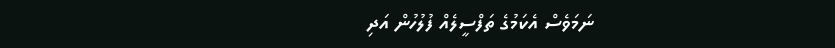ނަމަވެސް އެކަމުގެ ތަފްސީލެއް ފުލުހުން އަދި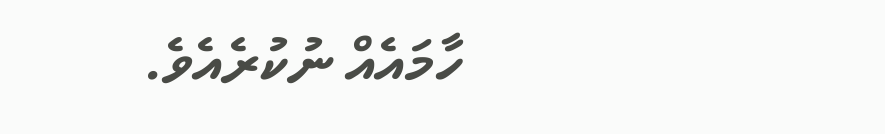ހާމައެއް ނުކުރެއެވެ.